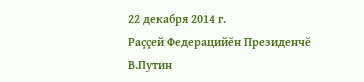22 декабря 2014 г.
Раççей Федерацийĕн Президенчĕ В.Путин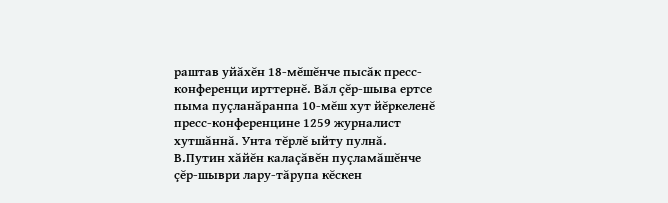раштав уйăхĕн 18-мĕшĕнче пысăк пресс-конференци ирттернĕ. Вăл çĕр-шыва ертсе пыма пуçланăранпа 10-мĕш хут йĕркеленĕ пресс-конференцине 1259 журналист хутшăннă. Унта тĕрлĕ ыйту пулнă.
В.Путин хăйĕн калаçăвĕн пуçламăшĕнче çĕр-шыври лару-тăрупа кĕскен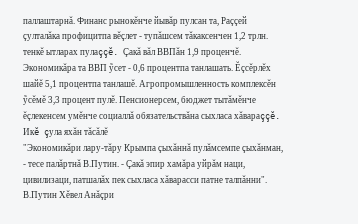паллаштарнă. Финанс рынокĕнче йывăр пулсан та, Раççей çулталăка профицитпа вĕçлет - тупăшсем тăкаксенчен 1,2 трлн. тенкĕ ытларах пулаççĕ. Çакă вăл ВВПăн 1,9 проценчĕ. Экономикăра та ВВП ỹсет - 0,6 процентпа танлашать. Ĕçсĕрлĕх шайĕ 5,1 процентпа танлашĕ. Агропромышленность комплексĕн ỹсĕмĕ 3,3 процент пулĕ. Пенсионерсем, бюджет тытăмĕнче ĕçлекенсем умĕнче социаллă обязательствăна сыхласа хăвараççĕ.
Икĕ çула яхăн тăсăлĕ
"Экономикăри лару-тăру Крымпа çыхăннă пулăмсемпе çыхăнман, - тесе палăртнă В.Путин. - Çакă эпир хамăра уйрăм наци, цивилизаци, патшалăх пек сыхласа хăварасси патне талпăнни".
В.Путин Хĕвел Анăçри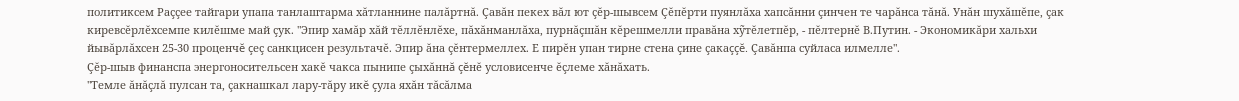политиксем Раççее тайгари упапа танлаштарма хăтланнине палăртнă. Çавăн пекех вăл ют çĕр-шывсем Çĕпĕрти пуянлăха хапсăнни çинчен те чарăнса тăнă. Унăн шухăшĕпе, çак киревсĕрлĕхсемпе килĕшме май çук. "Эпир хамăр хăй тĕллĕнлĕхе, пăхăнманлăха, пурнăçшăн кĕрешмелли правăна хỹтĕлетпĕр, - пĕлтернĕ В.Путин. - Экономикăри хальхи йывăрлăхсен 25-30 проценчĕ çеç санкцисен результачĕ. Эпир ăна çĕнтермеллех. Е пирĕн упан тирне стена çине çакаççĕ. Çавăнпа суйласа илмелле".
Çĕр-шыв финанспа энергоносительсен хакĕ чакса пынипе çыхăннă çĕнĕ условисенче ĕçлеме хăнăхать.
"Темле ăнăçлă пулсан та, çакнашкал лару-тăру икĕ çула яхăн тăсăлма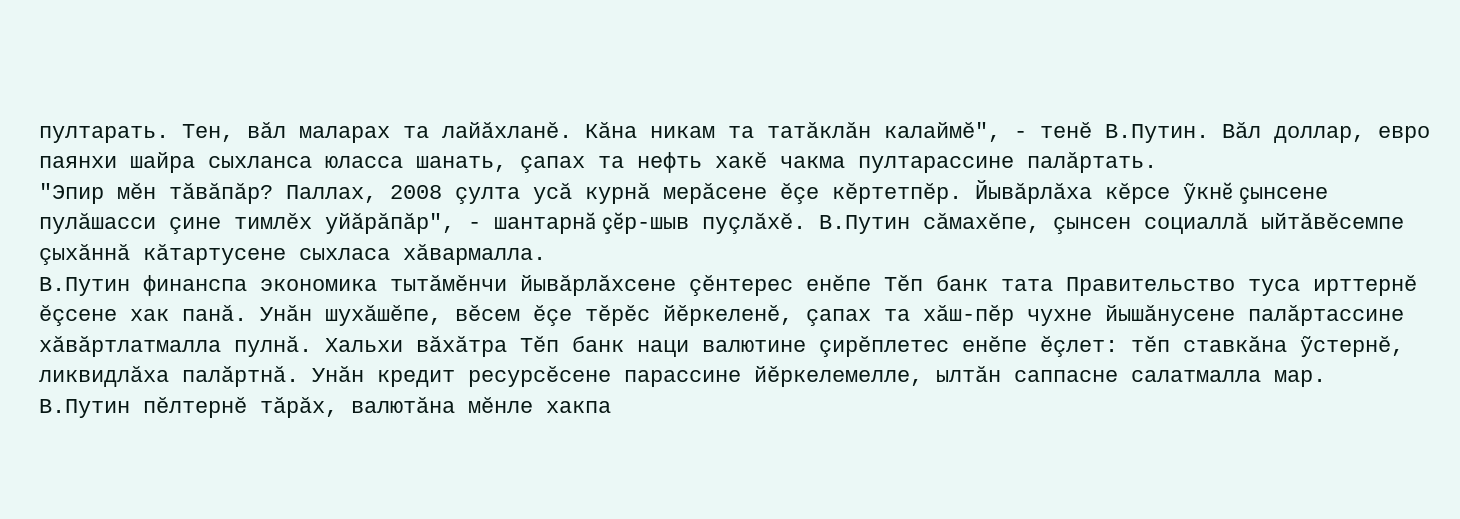пултарать. Тен, вăл маларах та лайăхланĕ. Кăна никам та татăклăн калаймĕ", - тенĕ В.Путин. Вăл доллар, евро паянхи шайра сыхланса юласса шанать, çапах та нефть хакĕ чакма пултарассине палăртать.
"Эпир мĕн тăвăпăр? Паллах, 2008 çулта усă курнă мерăсене ĕçе кĕртетпĕр. Йывăрлăха кĕрсе ỹкнĕ çынсене пулăшасси çине тимлĕх уйăрăпăр", - шантарнă çĕр-шыв пуçлăхĕ. В.Путин сăмахĕпе, çынсен социаллă ыйтăвĕсемпе çыхăннă кăтартусене сыхласа хăвармалла.
В.Путин финанспа экономика тытăмĕнчи йывăрлăхсене çĕнтерес енĕпе Тĕп банк тата Правительство туса ирттернĕ ĕçсене хак панă. Унăн шухăшĕпе, вĕсем ĕçе тĕрĕс йĕркеленĕ, çапах та хăш-пĕр чухне йышăнусене палăртассине хăвăртлатмалла пулнă. Хальхи вăхăтра Тĕп банк наци валютине çирĕплетес енĕпе ĕçлет: тĕп ставкăна ỹстернĕ, ликвидлăха палăртнă. Унăн кредит ресурсĕсене парассине йĕркелемелле, ылтăн саппасне салатмалла мар.
В.Путин пĕлтернĕ тăрăх, валютăна мĕнле хакпа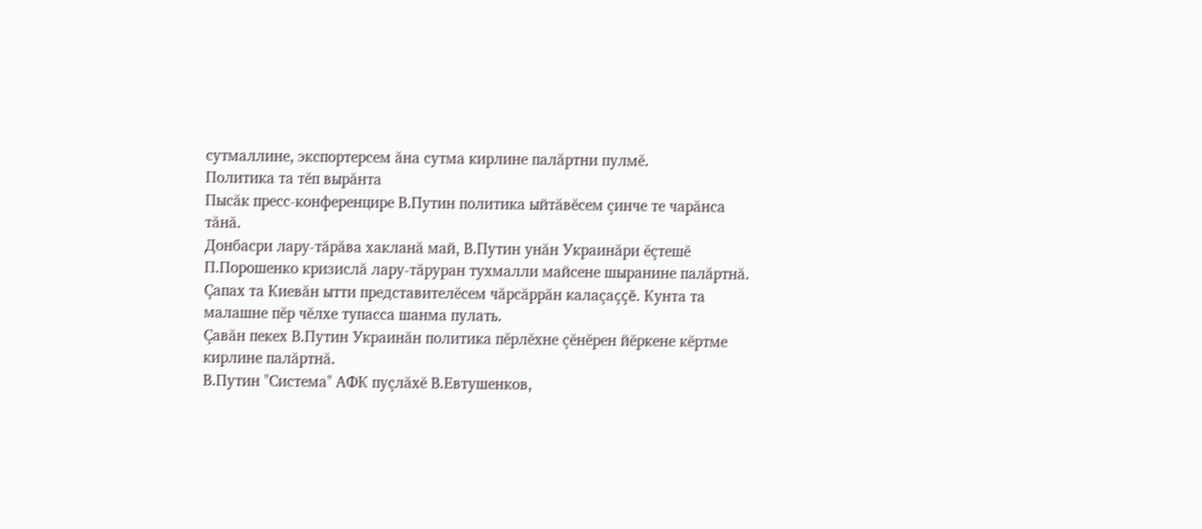сутмаллине, экспортерсем ăна сутма кирлине палăртни пулмĕ.
Политика та тĕп вырăнта
Пысăк пресс-конференцире В.Путин политика ыйтăвĕсем çинче те чарăнса тăнă.
Донбасри лару-тăрăва хакланă май, В.Путин унăн Украинăри ĕçтешĕ П.Порошенко кризислă лару-тăруран тухмалли майсене шыранине палăртнă. Çапах та Киевăн ытти представителĕсем чăрсăррăн калаçаççĕ. Кунта та малашне пĕр чĕлхе тупасса шанма пулать.
Çавăн пекех В.Путин Украинăн политика пĕрлĕхне çĕнĕрен йĕркене кĕртме кирлине палăртнă.
В.Путин "Система" АФК пуçлăхĕ В.Евтушенков,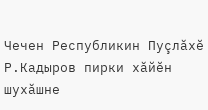Чечен Республикин Пуçлăхĕ Р.Кадыров пирки хăйĕн шухăшне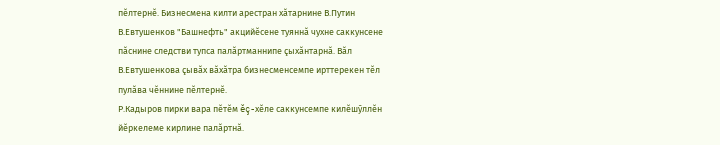пĕлтернĕ. Бизнесмена килти арестран хăтарнине В.Путин В.Евтушенков "Башнефть" акцийĕсене туяннă чухне саккунсене пăснине следстви тупса палăртманнипе çыхăнтарнă. Вăл В.Евтушенкова çывăх вăхăтра бизнесменсемпе ирттерекен тĕл пулăва чĕннине пĕлтернĕ.
Р.Кадыров пирки вара пĕтĕм ĕç-хĕле саккунсемпе килĕшỹллĕн йĕркелеме кирлине палăртнă.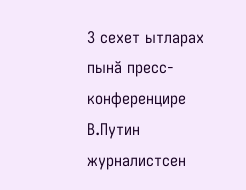3 сехет ытларах пынă пресс-конференцире В.Путин журналистсен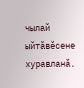чылай ыйтăвĕсене хуравланă.